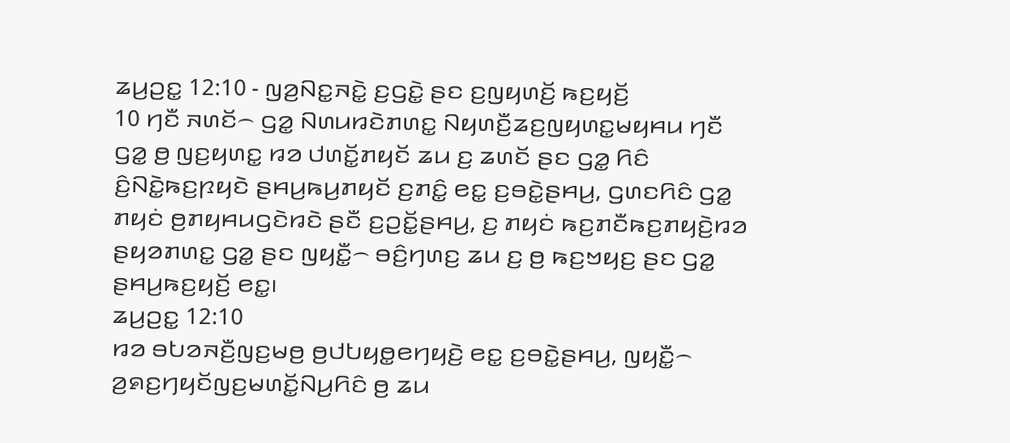ꤘꤣ꤬ꤑꤢ꤭ 12:10 - ꤜꤤ꤬ꤡꤢ꤭ꤏꤢꤧ꤭ ꤢ꤬ꤞꤢꤧ꤭ ꤔꤢ ꤢ꤬ꤜꤟꤛꤢꤩ꤬ ꤒꤢ꤬ꤟꤢꤩ꤬
10 ꤚꤢꤪ ꤏꤛꤢꤩ꤮ ꤞꤤ꤭ ꤡꤛꤣꤙꤢꤧꤊꤛꤢ꤭ ꤡꤟꤛꤢꤪ꤬ꤘꤢ꤬ꤜꤟꤛꤢ꤭ꤗꤟꤌꤣ ꤚꤢꤪ ꤞꤤ꤭ ꤥ꤬ ꤜꤢ꤬ꤟꤛꤢ꤭ ꤙꤤ ꤓꤛꤢꤩ꤭ꤊꤟꤢꤩ ꤘꤣ ꤢ꤬ ꤘꤛꤢꤩ ꤔꤢ ꤞꤤ꤭ ꤖꤢꤨ ꤢꤨ꤬ꤡꤢꤧ꤭ꤒꤢ꤬ꤐꤟꤢꤧ ꤔꤌꤣ꤬ꤒꤣ꤬ꤊꤟꤢꤩ ꤢ꤬ꤊꤢꤨ꤭ ꤕꤢ꤭ ꤢ꤬ꤋꤢꤧ꤭ꤔꤌꤣ꤬, ꤞꤛꤢꤖꤢꤨ ꤞꤤ꤭ ꤊꤟꤢꤦ ꤥ꤬ꤊꤟꤌꤣꤞꤢꤧꤙꤢꤧ ꤔꤢꤪ ꤢ꤬ꤑꤢꤩ꤭ꤔꤌꤣ꤬, ꤢ꤬ ꤊꤟꤢꤦ ꤒꤢ꤬ꤊꤢꤪꤒꤢ꤬ꤊꤟꤢꤧ꤬ꤙꤤ ꤔꤟꤤꤊꤛꤢ꤭ ꤞꤤ꤭ ꤔꤢ ꤜꤟꤢꤪ꤭꤮ ꤋꤢꤨ꤬ꤚꤛꤢ꤬ ꤘꤣ ꤢ꤬ ꤥ꤬ ꤒꤢ꤬ꤠꤟꤢ꤬ ꤔꤢ ꤞꤤ꤭ ꤔꤌꤣ꤬ꤒꤢ꤬ꤟꤢꤩ꤬ ꤕꤢ꤭꤯
ꤘꤣ꤬ꤑꤢ꤭ 12:10
ꤙꤤ ꤋꤝꤤꤏꤢꤪ꤬ꤜꤢ꤬ꤗꤥ꤬ ꤥ꤬ꤓꤝꤟꤥ꤭ꤕꤚꤟꤢꤧ꤬ ꤕꤢ꤭ ꤢ꤬ꤋꤢꤧ꤭ꤔꤌꤣ꤬, ꤜꤟꤢꤪ꤭꤮ ꤤ꤬ꤎꤢ꤬ꤚꤟꤢꤩꤜꤢ꤬ꤗꤛꤢꤩ꤭ꤡꤣ꤬ꤖꤢꤨ ꤥ꤬ ꤘꤣ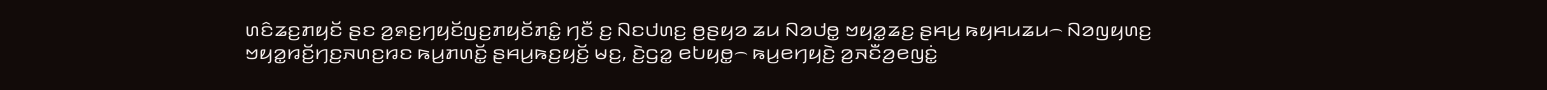ꤛꤢꤨꤘꤢ꤬ꤊꤟꤢꤩ ꤔꤢ ꤤ꤬ꤎꤢ꤬ꤚꤟꤢꤩꤜꤢ꤬ꤊꤟꤢꤩꤊꤢꤨ꤭ ꤚꤢꤪ ꤢ꤬ ꤡꤢꤓꤛꤢ꤬ ꤥ꤬ꤔꤟꤤ ꤘꤣ ꤡꤤꤓꤥ꤭ ꤠꤟꤤ꤭ꤘꤢ꤬ ꤔꤌꤣ꤬ ꤒꤟꤌꤣꤘꤣ꤮ ꤡꤤꤜꤟꤛꤢ꤬ ꤠꤟꤤ꤭ꤙꤢꤩ꤬ꤚꤢ꤬ꤏꤛꤢ꤬ꤙꤢ ꤒꤣ꤬ꤊꤛꤢꤩ꤭ ꤔꤌꤣ꤬ꤒꤢ꤬ꤟꤢꤩ꤬ ꤗꤢ꤬, ꤢꤧ꤬ꤞꤤ꤭ ꤕꤝꤟꤥ꤭꤮ ꤒꤣ꤬ꤕꤚꤟꤢꤧ꤬ ꤤ꤬ꤏꤢꤪꤤ꤬ꤕꤜꤢꤦ꤭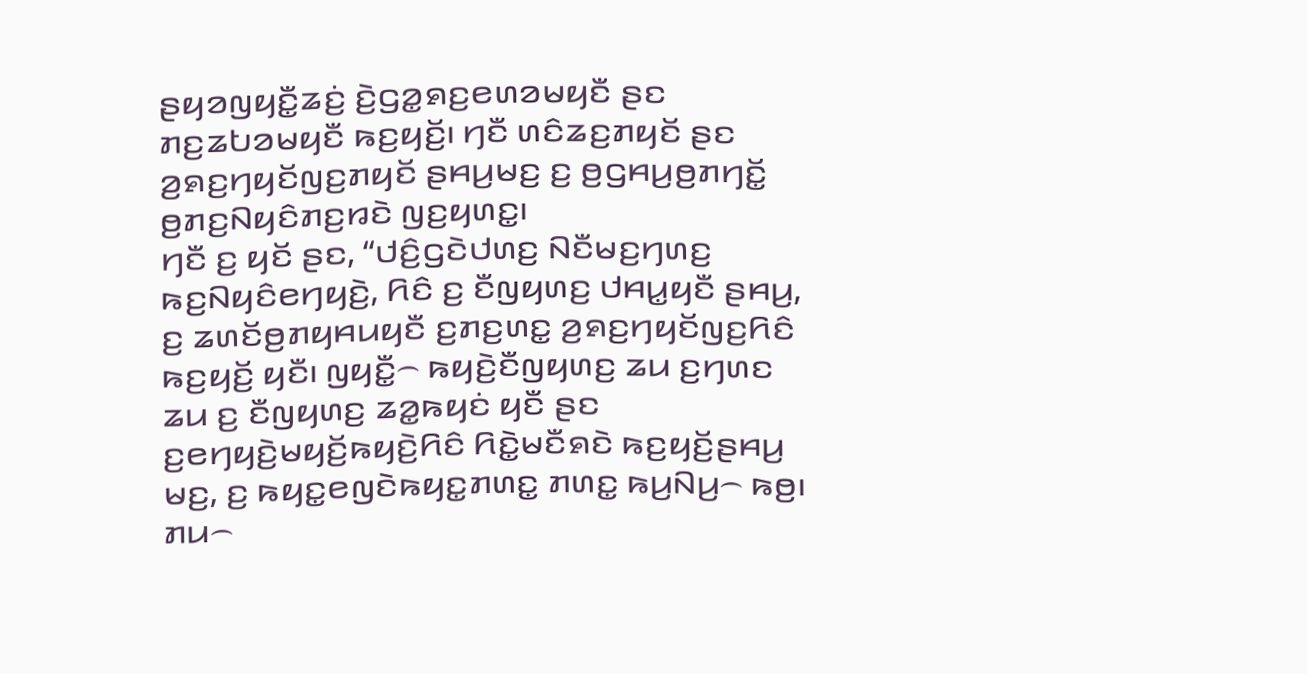ꤔꤟꤤꤜꤟꤢꤪ꤭ꤘꤢꤦ꤬ ꤢꤧ꤬ꤞꤤ꤭ꤎꤢ꤬ꤕꤛꤤꤗꤟꤢꤪ ꤔꤢ ꤊꤢ꤬ꤘꤝꤤꤗꤟꤢꤪ ꤒꤢ꤬ꤟꤢꤩ꤬꤯ ꤚꤢꤪ ꤛꤢꤨꤘꤢ꤬ꤊꤟꤢꤩ ꤔꤢ ꤤ꤬ꤎꤢ꤬ꤚꤟꤢꤩꤜꤢ꤬ꤊꤟꤢꤩ ꤔꤌꤣ꤬ꤗꤢ꤬ ꤢ꤬ ꤥ꤬ꤞꤌꤣ꤬ꤥ꤬ꤊꤚꤢꤩ꤭ ꤥ꤬ꤊꤢ꤬ꤡꤟꤢꤨꤊꤢ꤬ꤙꤢꤧ ꤜꤢ꤬ꤟꤛꤢ꤭꤯
ꤚꤢꤪ ꤢ꤬ ꤟꤢꤩ ꤔꤢ, “ꤓꤢꤨ꤬ꤞꤢꤧꤓꤛꤢ꤬ ꤡꤢꤪꤗꤢ꤬ꤚꤛꤢ꤬ ꤒꤢ꤬ꤡꤟꤢꤨꤕꤚꤟꤢꤧ꤬, ꤖꤢꤨ ꤢ꤬ ꤢꤪꤜꤟꤛꤢ꤬ ꤓꤌꤣ꤭ꤟꤢꤪ ꤔꤌꤣ꤬, ꤢ꤬ ꤘꤛꤢꤩꤥ꤬ꤊꤟꤌꤣꤟꤢꤪ ꤢ꤬ꤊꤢ꤬ꤛꤢ꤭ ꤤ꤬ꤎꤢ꤬ꤚꤟꤢꤩꤜꤢ꤬ꤖꤢꤨ ꤒꤢ꤬ꤟꤢꤩ꤬ ꤟꤢꤪ꤯ ꤜꤟꤢꤪ꤭꤮ ꤒꤟꤢꤧ꤬ꤢꤪꤜꤟꤛꤢ꤬ ꤘꤣ ꤢ꤬ꤚꤛꤢ ꤘꤣ ꤢ꤬ ꤢꤪꤜꤟꤛꤢ꤬ ꤘꤤ꤭ꤒꤟꤢꤦ ꤟꤢꤪ ꤔꤢ ꤢ꤬ꤕꤚꤟꤢꤧ꤬ꤗꤟꤢꤩ꤬ꤒꤟꤢꤧ꤬ꤖꤢꤨ ꤖꤢꤧ꤭ꤗꤢꤪꤎꤢꤧ ꤒꤢ꤬ꤟꤢꤩ꤬ꤔꤌꤣ꤬ ꤗꤢ꤬, ꤢ꤬ ꤒꤟꤢ꤭ꤕꤜꤢꤧꤒꤟꤢ꤭ꤊꤛꤢ꤭ ꤊꤛꤢ꤭ ꤒꤣ꤬ꤡꤣ꤬꤮ ꤒꤥ꤬꤯
ꤊꤣ꤮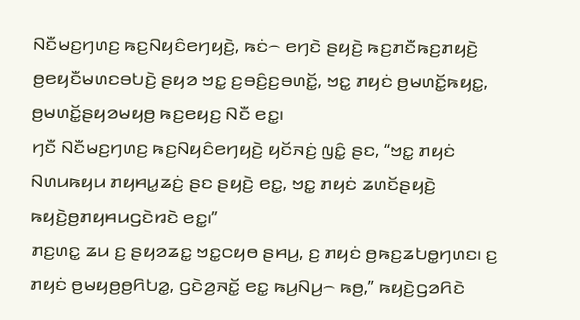ꤡꤢꤪꤗꤢ꤬ꤚꤛꤢ꤬ ꤒꤢ꤬ꤡꤟꤢꤨꤕꤚꤟꤢꤧ꤬, ꤒꤢꤦ꤮ ꤕꤚꤢꤧ ꤔꤟꤢꤧ꤬ ꤒꤢ꤬ꤊꤢꤪꤒꤢ꤬ꤊꤟꤢꤧ꤬ ꤥ꤬ꤕꤟꤢꤪꤗꤛꤢꤋꤝꤢꤧ꤬ ꤔꤟꤤ ꤠꤢ꤭ ꤢ꤬ꤋꤢꤨ꤬ꤢ꤬ꤋꤛꤢꤩ꤭, ꤠꤢ꤭ ꤊꤟꤢꤦ ꤥ꤬ꤗꤛꤢꤩ꤭ꤒꤟꤢ꤭, ꤥ꤬ꤗꤛꤢꤩ꤭ꤔꤟꤤꤗꤟꤥ꤬ ꤒꤢ꤬ꤕꤟꤢ꤬ ꤡꤢꤪ ꤕꤢ꤭꤯
ꤚꤢꤪ ꤡꤢꤪꤗꤢ꤬ꤚꤛꤢ꤬ ꤒꤢ꤬ꤡꤟꤢꤨꤕꤚꤟꤢꤧ꤬ ꤟꤢꤩꤏꤢꤦ꤬ ꤜꤢꤨ꤭ ꤔꤢ, “ꤠꤢ꤭ ꤊꤟꤢꤦ ꤡꤛꤣꤒꤟꤣ ꤊꤟꤌꤣ꤭ꤘꤢꤦ꤬ ꤔꤢ ꤔꤟꤢꤧ꤬ ꤕꤢ꤭, ꤠꤢ꤭ ꤊꤟꤢꤦ ꤘꤛꤢꤩꤔꤟꤢꤧ꤬ ꤒꤟꤢꤧ꤬ꤥ꤬ꤊꤟꤌꤣꤞꤢꤧꤙꤢꤧ ꤕꤢ꤭꤯”
ꤊꤢ꤬ꤛꤢ꤭ ꤘꤣ ꤢ꤬ ꤔꤟꤤꤘꤢ꤭ ꤠꤢ꤭ꤍꤟꤥ ꤔꤌꤣ꤬, ꤢ꤬ ꤊꤟꤢꤦ ꤥ꤬ꤒꤢ꤬ꤘꤝꤥ꤭ꤚꤛꤢ꤯ ꤢ꤬ ꤊꤟꤢꤦ ꤥ꤬ꤗꤟꤥ꤬ꤥ꤬ꤖꤝꤤ꤭, ꤞꤢꤧꤤ꤬ꤏꤢꤩ꤭ ꤕꤢ꤭ ꤒꤣ꤬ꤡꤣ꤬꤮ ꤒꤥ꤬,” ꤒꤟꤢꤧ꤬ꤞꤤꤖꤢꤧ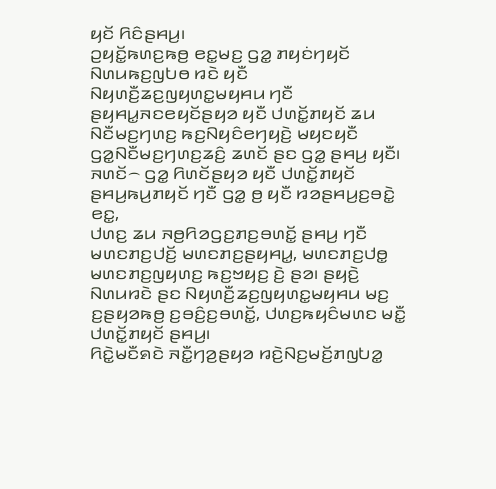ꤟꤢꤩ ꤖꤢꤨꤔꤌꤣ꤬꤯
ꤑꤟꤢꤩ꤭ꤒꤛꤢ꤬ꤒꤥ꤬ ꤕꤢ꤭ꤗꤢ꤬ ꤞꤤ꤭ ꤊꤟꤢꤦꤚꤟꤢꤩ ꤡꤛꤣꤒꤢ꤬ꤜꤝꤥ ꤙꤢꤧ ꤟꤢꤪ ꤡꤟꤛꤢꤪ꤬ꤘꤢ꤬ꤜꤟꤛꤢ꤭ꤗꤟꤌꤣ ꤚꤢꤪ ꤔꤟꤌꤣ꤭ꤏꤢꤕꤟꤢꤩꤔꤟꤤ ꤟꤢꤪ ꤓꤛꤢꤩ꤭ꤊꤟꤢꤩ ꤘꤣ ꤡꤢꤪꤗꤢ꤬ꤚꤛꤢ꤬ ꤒꤢ꤬ꤡꤟꤢꤨꤕꤚꤟꤢꤧ꤬ ꤗꤟꤢꤟꤢꤪ ꤞꤤ꤭ꤡꤢꤪꤗꤢ꤬ꤚꤛꤢ꤬ꤘꤢꤨ꤬ ꤘꤛꤢꤩ ꤔꤢ ꤞꤤ꤭ ꤔꤌꤣ꤬ ꤟꤢꤪ꤯ ꤏꤛꤢꤩ꤮ ꤞꤤ꤭ ꤖꤛꤢꤩꤔꤟꤤ ꤟꤢꤪ ꤓꤛꤢꤩ꤭ꤊꤟꤢꤩ ꤔꤌꤣ꤬ꤒꤣ꤬ꤊꤟꤢꤩ ꤚꤢꤪ ꤞꤤ꤭ ꤥ꤬ ꤟꤢꤪ ꤙꤤꤔꤌꤣ꤬ꤢ꤬ꤋꤢꤧ꤭ ꤕꤢ꤭,
ꤓꤛꤢ꤬ ꤘꤣ ꤏꤥ꤬ꤖꤤꤞꤢ꤬ꤊꤢ꤬ꤋꤛꤢꤩ꤭ ꤔꤌꤣ꤬ ꤚꤢꤪ ꤗꤛꤢꤊꤢ꤬ꤓꤢꤩ꤬ ꤗꤛꤢꤊꤢ꤬ꤔꤟꤌꤣ꤭, ꤗꤛꤢꤊꤢ꤬ꤓꤥ꤭ ꤗꤛꤢꤊꤢ꤬ꤜꤟꤛꤢ꤬ ꤒꤢ꤬ꤠꤟꤢ꤬ ꤢꤧ꤬ ꤔꤤ꤯ ꤔꤟꤢꤧ꤬ ꤡꤛꤣꤙꤢꤧ ꤔꤢ ꤡꤟꤛꤢꤪ꤬ꤘꤢ꤬ꤜꤟꤛꤢ꤭ꤗꤟꤌꤣ ꤗꤢ꤬ ꤢ꤬ꤔꤟꤤꤒꤥ꤬ ꤢ꤬ꤋꤢꤨ꤬ꤢ꤬ꤋꤛꤢꤩ꤭, ꤓꤛꤢ꤬ꤒꤟꤢꤨꤗꤛꤢ ꤗꤢꤪ꤭ ꤓꤛꤢꤩ꤭ꤊꤟꤢꤩ ꤔꤌꤣ꤬꤯
ꤖꤢꤧ꤭ꤗꤢꤪꤎꤢꤧ ꤏꤢꤪ꤭ꤚꤤ꤬ꤔꤟꤤ ꤙꤢꤧ꤬ꤡꤢ꤬ꤗꤢꤩ꤬ꤊꤜꤝꤤ꤭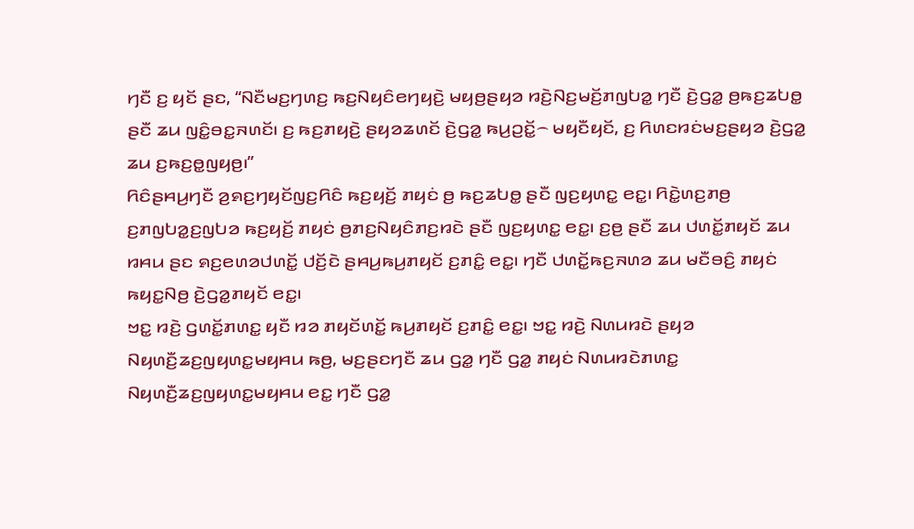ꤚꤢꤪ ꤢ꤬ ꤟꤢꤩ ꤔꤢ, “ꤡꤢꤪꤗꤢ꤬ꤚꤛꤢ꤬ ꤒꤢ꤬ꤡꤟꤢꤨꤕꤚꤟꤢꤧ꤬ ꤗꤟꤥ꤬ꤔꤟꤤ ꤙꤢꤧ꤬ꤡꤢ꤬ꤗꤢꤩ꤬ꤊꤜꤝꤤ꤭ ꤚꤢꤪ ꤢꤧ꤬ꤞꤤ꤭ ꤥ꤬ꤒꤢ꤬ꤘꤝꤥ꤭ ꤔꤢꤪ ꤘꤣ ꤜꤢꤨ꤭ꤋꤢ꤭ꤏꤛꤢꤩ꤯ ꤢ꤬ ꤒꤢ꤬ꤊꤟꤢꤧ꤬ ꤔꤟꤤꤘꤛꤢꤩ ꤢꤧ꤬ꤞꤤ꤭ ꤒꤣ꤬ꤑꤢꤩ꤭꤮ ꤗꤟꤢꤪꤟꤢꤩ, ꤢ꤬ ꤖꤛꤢꤙꤢꤦꤗꤢ꤬ꤔꤟꤤ ꤢꤧ꤬ꤞꤤ꤭ ꤘꤣ ꤢ꤬ꤒꤢ꤬ꤥ꤭ꤜꤟꤥ꤬꤯”
ꤖꤢꤨꤔꤌꤣ꤬ꤚꤢꤪ ꤤ꤬ꤎꤢ꤬ꤚꤟꤢꤩꤜꤢ꤬ꤖꤢꤨ ꤒꤢ꤬ꤟꤢꤩ꤬ ꤊꤟꤢꤦ ꤥ꤬ ꤒꤢ꤬ꤘꤝꤥ꤭ ꤔꤢꤪ ꤜꤢ꤬ꤟꤛꤢ꤭ ꤕꤢ꤭꤯ ꤖꤢꤧ꤭ꤛꤢ꤬ꤊꤥ꤬ ꤢ꤬ꤊꤜꤝꤤ꤭ꤢ꤬ꤜꤝꤤ ꤒꤢ꤬ꤟꤢꤩ꤬ ꤊꤟꤢꤦ ꤥ꤬ꤊꤢ꤬ꤡꤟꤢꤨꤊꤢ꤬ꤙꤢꤧ ꤔꤢꤪ ꤜꤢ꤬ꤟꤛꤢ꤭ ꤕꤢ꤭꤯ ꤢ꤬ꤥ꤬ ꤔꤢꤪ ꤘꤣ ꤓꤛꤢꤩ꤭ꤊꤟꤢꤩ ꤘꤣ ꤙꤌꤣ ꤔꤢ ꤎꤢ꤬ꤕꤛꤤꤓꤛꤢꤩ꤭ ꤓꤢꤩ꤬ꤢꤧ ꤔꤌꤣ꤬ꤒꤣ꤬ꤊꤟꤢꤩ ꤢ꤬ꤊꤢꤨ꤭ ꤕꤢ꤭꤯ ꤚꤢꤪ ꤓꤛꤢꤩ꤭ꤒꤢ꤬ꤏꤛꤤ ꤘꤣ ꤗꤢꤪꤋꤢꤨ꤬ ꤊꤟꤢꤦ ꤒꤟꤢ꤭ꤡꤥ꤬ ꤢꤧ꤬ꤞꤤ꤭ꤊꤟꤢꤩ ꤕꤢ꤭꤯
ꤠꤢ꤭ ꤙꤢꤧ꤬ ꤞꤛꤢꤩ꤭ꤊꤛꤢ꤭ ꤟꤢꤪ ꤙꤤ ꤊꤟꤢꤩꤛꤢꤩ꤭ ꤒꤣ꤬ꤊꤟꤢꤩ ꤢ꤬ꤊꤢꤨ꤭ ꤕꤢ꤭꤯ ꤠꤢ꤭ ꤙꤢꤧ꤬ ꤡꤛꤣꤙꤢꤧ ꤔꤟꤤ ꤡꤟꤛꤢꤪ꤬ꤘꤢ꤬ꤜꤟꤛꤢ꤭ꤗꤟꤌꤣ ꤒꤥ꤬, ꤗꤢ꤬ꤔꤢꤚꤢꤪ ꤘꤣ ꤞꤤ꤭ ꤚꤢꤪ ꤞꤤ꤭ ꤊꤟꤢꤦ ꤡꤛꤣꤙꤢꤧꤊꤛꤢ꤭ ꤡꤟꤛꤢꤪ꤬ꤘꤢ꤬ꤜꤟꤛꤢ꤭ꤗꤟꤌꤣ ꤕꤢ꤭ ꤚꤢꤪ ꤞꤤ꤭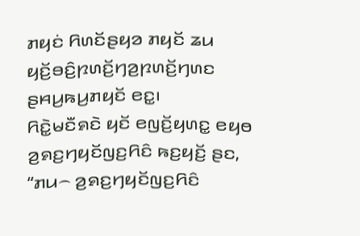ꤊꤟꤢꤦ ꤖꤛꤢꤩꤔꤟꤤ ꤊꤟꤢꤩ ꤘꤣ ꤟꤢꤩ꤬ꤋꤢꤨ꤬ꤐꤛꤢꤩ꤬ꤚꤤ꤬ꤐꤛꤢꤩ꤬ꤚꤛꤢ ꤔꤌꤣ꤬ꤒꤣ꤬ꤊꤟꤢꤩ ꤕꤢ꤭꤯
ꤖꤢꤧ꤭ꤗꤢꤪꤎꤢꤧ ꤟꤢꤩ ꤕꤜꤢꤩ꤬ꤟꤛꤢ꤭ ꤕꤟꤥ ꤤ꤬ꤎꤢ꤬ꤚꤟꤢꤩꤜꤢ꤬ꤖꤢꤨ ꤒꤢ꤬ꤟꤢꤩ꤬ ꤔꤢ, “ꤊꤣ꤮ ꤤ꤬ꤎꤢ꤬ꤚꤟꤢꤩꤜꤢ꤬ꤖꤢꤨ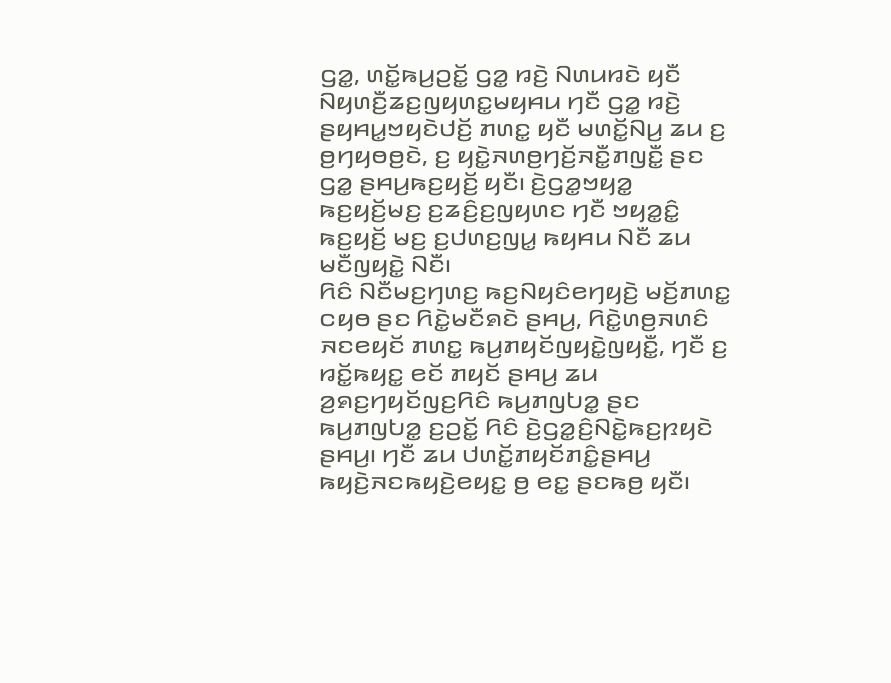ꤞꤤ꤭, ꤛꤢꤩ꤭ꤒꤣ꤬ꤑꤢꤩ꤭ ꤞꤤ꤭ ꤙꤢꤧ꤬ ꤡꤛꤣꤙꤢꤧ ꤟꤢꤪ ꤡꤟꤛꤢꤪ꤬ꤘꤢ꤬ꤜꤟꤛꤢ꤭ꤗꤟꤌꤣ ꤚꤢꤪ ꤞꤤ꤭ ꤙꤢꤧ꤬ ꤔꤟꤌꤣ꤭ꤠꤟꤢꤧꤓꤢꤩ꤬ ꤊꤛꤢ꤭ ꤟꤢꤪ ꤗꤛꤢꤩ꤭ꤡꤣ꤬ ꤘꤣ ꤢ꤬ ꤥ꤬ꤚꤟꤥꤥ꤬ꤢꤧ, ꤢ꤬ ꤟꤢꤧ꤭ꤏꤛꤥ꤬ꤚꤢꤩ꤬ꤏꤢꤪ꤭ꤊꤜꤢꤪ꤭ ꤔꤢ ꤞꤤ꤭ ꤔꤌꤣ꤬ꤒꤢ꤬ꤟꤢꤩ꤬ ꤟꤢꤪ꤯ ꤢꤧ꤬ꤞꤤ꤭ꤠꤟꤤ꤭ ꤒꤢ꤬ꤟꤢꤩ꤬ꤗꤢ꤬ ꤢ꤬ꤘꤢꤨ꤬ꤢ꤬ꤜꤟꤛꤢ ꤚꤢꤪ ꤠꤟꤤ꤭ꤢꤨ꤭ ꤒꤢ꤬ꤟꤢꤩ꤬ ꤗꤢ꤬ ꤢ꤬ꤓꤛꤢ꤬ꤜꤣ꤭ ꤒꤟꤌꤣ ꤡꤢꤪ ꤘꤣ ꤗꤢꤪꤜꤟꤢꤧ꤭ ꤡꤢꤪ꤯
ꤖꤢꤨ ꤡꤢꤪꤗꤢ꤬ꤚꤛꤢ꤬ ꤒꤢ꤬ꤡꤟꤢꤨꤕꤚꤟꤢꤧ꤬ ꤗꤢꤩ꤬ꤊꤛꤢ꤭ ꤍꤟꤥ ꤔꤢ ꤖꤢꤧ꤭ꤗꤢꤪꤎꤢꤧ ꤔꤌꤣ꤬, ꤖꤢꤧ꤭ꤛꤥ꤬ꤏꤛꤢꤨ ꤏꤢꤕꤟꤢꤩ ꤊꤛꤢ꤭ ꤒꤣ꤬ꤊꤟꤢꤩꤜꤟꤢꤧ꤭ꤜꤟꤢꤪ꤭, ꤚꤢꤪ ꤢ꤬ ꤙꤢꤩ꤭ꤒꤟꤢ꤭ ꤕꤢꤩ ꤊꤟꤢꤩ ꤔꤌꤣ꤬ ꤘꤣ ꤤ꤬ꤎꤢ꤬ꤚꤟꤢꤩꤜꤢ꤬ꤖꤢꤨ ꤒꤣ꤬ꤊꤜꤝꤤ꤭ ꤔꤢ ꤒꤣ꤬ꤊꤜꤝꤤ꤭ ꤢ꤬ꤑꤢꤩ꤭ ꤖꤢꤨ ꤢꤧ꤬ꤞꤤ꤭ꤢꤨ꤬ꤡꤢꤧ꤭ꤒꤢ꤬ꤐꤟꤢꤧ ꤔꤌꤣ꤬꤯ ꤚꤢꤪ ꤘꤣ ꤓꤛꤢꤩ꤭ꤊꤟꤢꤩꤊꤢꤨ꤭ꤔꤌꤣ꤬ ꤒꤟꤢꤧ꤬ꤏꤢꤒꤟꤢꤧ꤬ꤕꤟꤢ꤭ ꤥ꤬ ꤕꤢ꤭ ꤔꤢꤒꤥ꤬ ꤟꤢꤪ꤯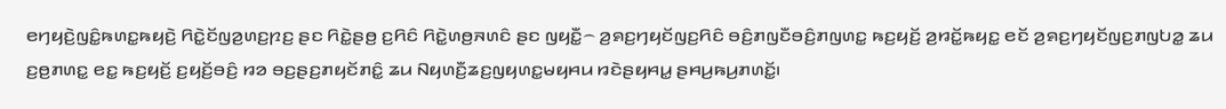ꤕꤚꤟꤢꤧ꤬ꤜꤢꤨ꤭ꤒꤛꤢ꤭ꤒꤟꤢꤧ꤬ ꤖꤢꤧ꤭ꤢꤩꤜꤤ꤬ꤛꤢ꤬ꤐꤢ꤬ ꤔꤢ ꤖꤢꤧ꤭ꤔꤥ꤬ ꤢ꤬ꤖꤢꤨ ꤖꤢꤧ꤭ꤛꤥ꤬ꤏꤛꤢꤨ ꤔꤢ ꤜꤟꤢꤪ꤭꤮ ꤤ꤬ꤎꤢ꤬ꤚꤟꤢꤩꤜꤢ꤬ꤖꤢꤨ ꤋꤢꤨ꤬ꤊꤜꤢꤪꤋꤢꤨ꤬ꤊꤜꤛꤢ꤭ ꤒꤢ꤬ꤟꤢꤩ꤬ ꤤ꤬ꤙꤢꤩ꤭ꤒꤟꤢ꤭ ꤕꤢꤩ ꤤ꤬ꤎꤢ꤬ꤚꤟꤢꤩꤜꤢ꤬ꤊꤜꤝꤤ꤭ ꤘꤣ ꤢ꤬ꤥ꤬ꤊꤛꤢ꤭ ꤕꤢ꤭ ꤒꤢ꤬ꤟꤢꤩ꤬ ꤢ꤬ꤟꤢꤩ꤬ꤋꤢꤨ꤬ ꤙꤤ ꤋꤢ꤬ꤔꤢ꤬ꤊꤟꤢꤩꤊꤢꤨ꤭ ꤘꤣ ꤡꤟꤛꤢꤪ꤬ꤘꤢ꤬ꤜꤟꤛꤢ꤭ꤗꤟꤌꤣ ꤙꤢꤧꤔꤟꤌꤣ꤭ ꤔꤌꤣ꤬ꤒꤣ꤬ꤊꤛꤢꤩ꤭꤯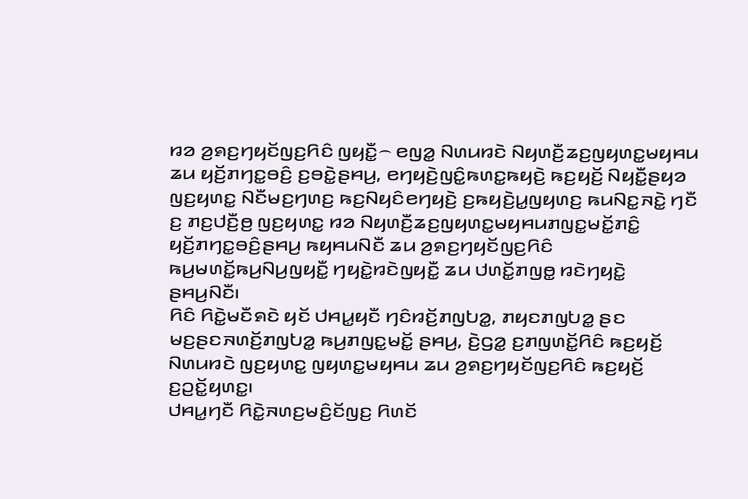ꤙꤤ ꤤ꤬ꤎꤢ꤬ꤚꤟꤢꤩꤜꤢ꤬ꤖꤢꤨ ꤜꤟꤢꤪ꤭꤮ ꤕꤜꤤ꤭ ꤡꤛꤣꤙꤢꤧ ꤡꤟꤛꤢꤪ꤬ꤘꤢ꤬ꤜꤟꤛꤢ꤭ꤗꤟꤌꤣ ꤘꤣ ꤟꤢꤩ꤬ꤊꤚꤢ꤭ꤋꤢꤨ꤬ ꤢ꤬ꤋꤢꤧ꤭ꤔꤌꤣ꤬, ꤕꤚꤟꤢꤧ꤬ꤜꤢꤨ꤭ꤒꤛꤢ꤭ꤒꤟꤢꤧ꤬ ꤒꤢ꤬ꤟꤢꤩ꤬ ꤡꤟꤢꤪ꤭ꤔꤟꤤ ꤜꤢ꤬ꤟꤛꤢ꤭ ꤡꤢꤪꤗꤢ꤬ꤚꤛꤢ꤬ ꤒꤢ꤬ꤡꤟꤢꤨꤕꤚꤟꤢꤧ꤬ ꤢ꤬ꤒꤟꤢꤧ꤬ꤣ꤭ꤜꤟꤛꤢ꤬ ꤒꤣꤡꤢ꤭ꤏꤢꤧ꤭ ꤚꤢꤪ ꤢ꤬ ꤊꤢ꤬ꤓꤢꤪ꤬ꤥ꤬ ꤜꤢ꤬ꤟꤛꤢ꤭ ꤙꤤ ꤡꤟꤛꤢꤪ꤬ꤘꤢ꤬ꤜꤟꤛꤢ꤭ꤗꤟꤌꤣꤊꤜꤢ꤭ꤗꤢꤩ꤭ꤊꤢꤨ꤭ ꤟꤢꤩ꤬ꤊꤚꤢ꤭ꤋꤢꤨ꤬ꤔꤌꤣ꤬ ꤒꤟꤌꤣꤡꤢꤪ ꤘꤣ ꤤ꤬ꤎꤢ꤬ꤚꤟꤢꤩꤜꤢ꤬ꤖꤢꤨ ꤒꤣ꤬ꤗꤛꤢꤩ꤭ꤒꤣ꤬ꤡꤣ꤬ꤜꤟꤢꤪ꤭ ꤚꤟꤢꤧ꤭ꤙꤢꤧꤜꤟꤢꤪ꤭ ꤘꤣ ꤓꤛꤢꤩ꤭ꤊꤜꤥ꤭ ꤙꤢꤧꤚꤟꤢꤧ꤭ ꤔꤌꤣ꤬ꤡꤢꤪ꤯
ꤖꤢꤨ ꤖꤢꤧ꤭ꤗꤢꤪꤎꤢꤧ ꤟꤢꤩ ꤓꤌꤣ꤭ꤟꤢꤪ ꤚꤢꤨꤙꤢꤩ꤬ꤊꤜꤝꤤ꤭, ꤊꤟꤢꤊꤜꤝꤤ꤭ ꤔꤢ ꤗꤢ꤬ꤔꤢꤏꤛꤢꤩ꤬ꤊꤜꤝꤤ꤭ ꤒꤣ꤬ꤊꤜꤢ꤭ꤗꤢꤩ꤭ ꤔꤌꤣ꤬, ꤢꤧ꤬ꤞꤤ꤭ ꤢ꤬ꤊꤜꤛꤢꤩ꤭ꤖꤢꤨ ꤒꤢ꤬ꤟꤢꤩ꤬ ꤡꤛꤣꤙꤢꤧ ꤜꤢ꤬ꤟꤛꤢ꤭ ꤜꤟꤛꤢ꤭ꤗꤟꤌꤣ ꤘꤣ ꤤ꤬ꤎꤢ꤬ꤚꤟꤢꤩꤜꤢ꤬ꤖꤢꤨ ꤒꤢ꤬ꤟꤢꤩ꤬ ꤢ꤬ꤑꤢꤩ꤭ꤟꤛꤢ꤭꤯
ꤓꤌꤣ꤭ꤚꤢꤪ ꤖꤢꤧ꤭ꤏꤛꤢ꤬ꤗꤢꤨ꤬ꤢꤩꤜꤢ꤬ ꤖꤛꤢꤩ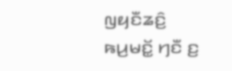ꤜꤟꤢꤪꤘꤢꤨ꤬ ꤒꤣ꤬ꤗꤢꤩ꤭ ꤚꤢꤪ ꤢ꤬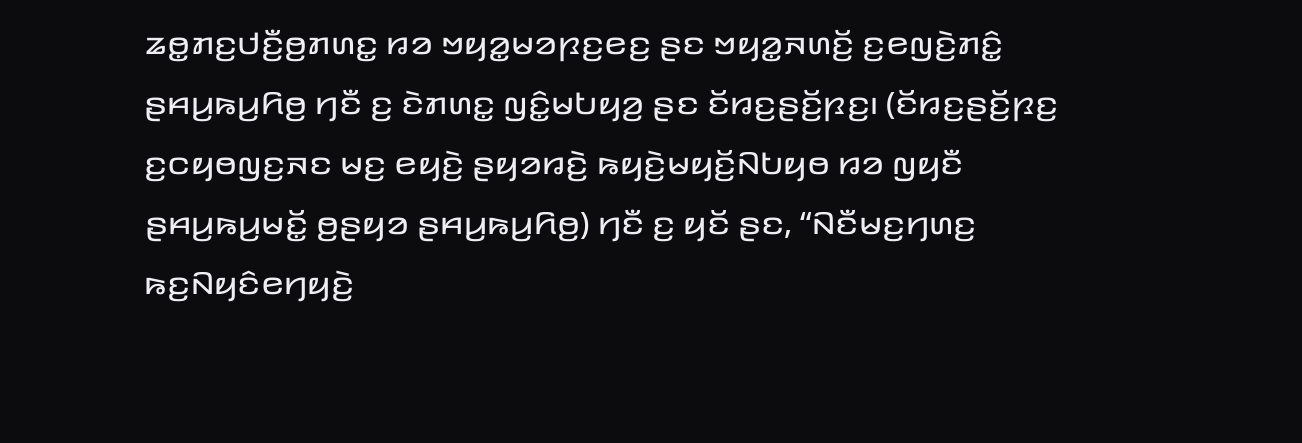ꤘꤥ꤭ꤊꤢ꤬ꤓꤢꤪ꤬ꤥ꤬ꤊꤛꤢ꤭ ꤙꤤ ꤠꤟꤤ꤭ꤗꤤꤐꤢ꤬ꤕꤢ꤬ ꤔꤢ ꤠꤟꤤ꤭ꤏꤛꤢꤩ꤬ ꤢ꤬ꤕꤜꤢꤧ꤬ꤊꤢꤨ꤭ ꤔꤌꤣ꤬ꤒꤣ꤬ꤖꤥ꤬ ꤚꤢꤪ ꤢ꤬ ꤢꤧꤊꤛꤢ꤭ ꤜꤢꤨ꤭ꤗꤝꤟꤤ꤬ ꤔꤢ ꤢꤩꤙꤢ꤬ꤔꤢꤩ꤬ꤐꤢ꤬꤯ (ꤢꤩꤙꤢ꤬ꤔꤢꤩ꤬ꤐꤢ꤬ ꤢ꤬ꤍꤟꤥꤜꤢ꤬ꤏꤢ ꤗꤢ꤬ ꤕꤟꤢꤧ꤬ ꤔꤟꤤꤙꤢꤧ꤬ ꤒꤟꤢꤧ꤬ꤗꤟꤢꤩ꤬ꤡꤝꤟꤥ ꤙꤤ ꤜꤟꤢꤪ ꤔꤌꤣ꤬ꤒꤣ꤬ꤗꤢꤩ꤭ ꤥ꤬ꤔꤟꤤ ꤔꤌꤣ꤬ꤒꤣ꤬ꤖꤥ꤬) ꤚꤢꤪ ꤢ꤬ ꤟꤢꤩ ꤔꤢ, “ꤡꤢꤪꤗꤢ꤬ꤚꤛꤢ꤬ ꤒꤢ꤬ꤡꤟꤢꤨꤕꤚꤟꤢꤧ꤬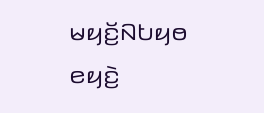ꤗꤟꤢꤩ꤬ꤡꤝꤟꤥ ꤕꤟꤢꤧ꤬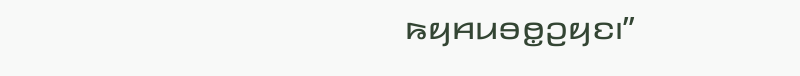ꤒꤟꤌꤣꤋꤥ꤭ꤑꤟꤢ꤯”